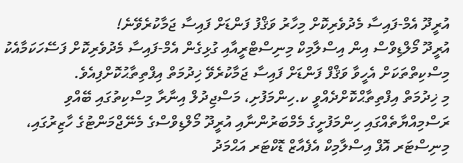އުރީދޫ އެމް-ފައިސާ މެދުވެރިކޮށް މިހާރު ވަޤްފު ފަންޑަށް ފައިސާ ޖަމާކުރެވޭނެ!
އުރީދޫ މޯލްޑިވްސް އިން އިސްލާމިކް މިނިސްޓްރީއާއި ގުޅިގެން އެމް-ފައިސާ މެދުވެރިކޮށް ފަސޭހަކަމާއެކު މިސްކިތްތަކަށް އެހީވާ ވަޤްފް ފަންޑަށް ފައިސާ ޖަމާކުރެވޭ ޚިދުމަތް އިފްތިތާޙުކޮށްފިއެވެ.
މި ޚިދުމަތް އިފްތިތާޙްކޮށްދެއްވީ ކ.ހިންމަފުށި، މަސްޖިދުލް އިނާރާ މިސްކިތުގައި ބޭއްވި ރަސްމިއްޔާތެއްގައި ހިންމަފުށީގެ މެމްބަރުންނާއި އުރީދޫ މޯލްޑިވްސްގެ މެނޭޖްމަންޓުގެ ހާޒިރުގައި، މިނިސްޓަރ އޮފް އިސްލާމިކް އެފެއާޒް ޑޮކްޓަރ އަޙްމަދު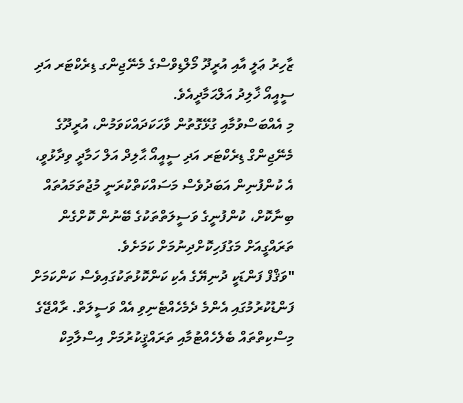ޒާހިރު ޢަލީ އާއި އުރީދޫ މޯލްޑިވްސްގެ މެނޭޖިންގ ޑިރެކްޓަރ އަދި ސީއީއޯ ޚާލިދު އަލްޙަމާދީއެވެ.
މި އެއްބަސްވުމާއި ގުޅޭގޮތުން ވާހަކަދައްކަވަމުން، އުރީދޫގެ މެނޭޖިންގް ޑިރެކްޓަރ އަދި ސީއީއޯ ޙާލިދް އަލް ހަމާދީ ވިދާޅުވީ، އެ ކުންފުނިން އަބަދުވެސް މަސައްކަތްކުރަނީ މުޖުތަމައުތައް ބިނާކޮށް، ކުންފުނީގެ ވަސީލަތްތަކުގެ ބޭނުން ކޮށްގެން ތަރައްގީއަށް މަގުފަހިކޮށްދިނުމަށް ކަމަށެވެ.
"ވަޤްފް ފަންޑަކީ ދުނިޔޭގެ އެކި ކަންކޮޅުތަކުގައިވެސް ކަންކަމަށް ފަންޑުކުރުމުގައި އެންމެ ދެމެހެއްޓެނިވި އެއް ވަސީލަތް. ރާއްޖޭގެ މިސްކިތްތައް ބެލެހެއްޓުމާއި ތަރައްޤީކުރުމަށް އިސްލާމިކް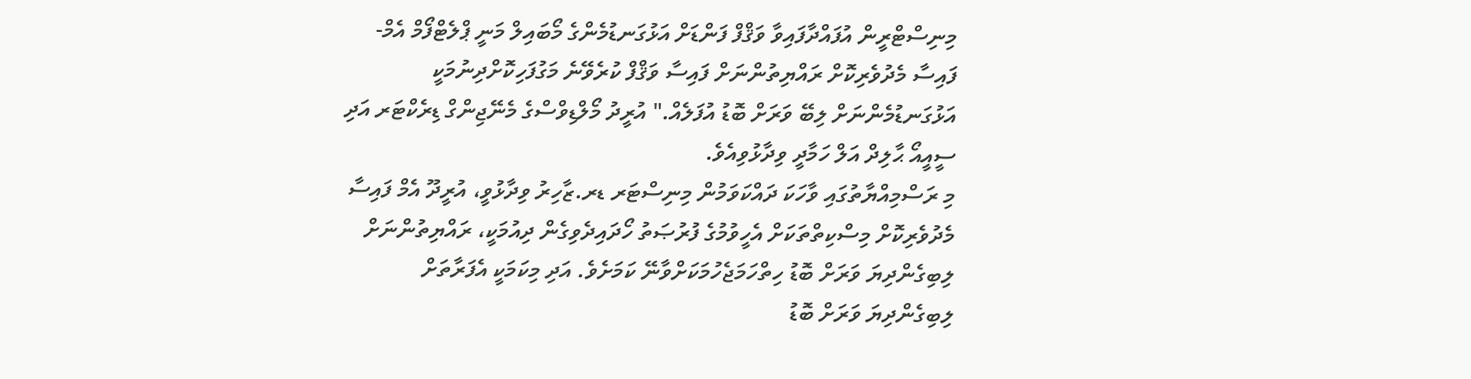މިނިސްޓްރީން އުފައްދާފައިވާ ވަޤްފް ފަންޑަށް އަޅުގަނޑުމެންގެ މޯބައިލް މަނީ ޕްލެޓްފޯމް އެމް-ފައިސާ މެދުވެރިކޮށް ރައްޔިތުންނަށް ފައިސާ ވަޤްފް ކުރެވޭނެ މަގުފަހިކޮށްދިނުމަކީ އަޅުގަނޑުމެންނަށް ލިބޭ ވަރަށް ބޮޑު އުފަލެއް." އުރީދު މޯލްޑިވްސްގެ މެނޭޖިންގް ޑިރެކްޓަރ އަދި ސީއީއޯ ޙާލިދް އަލް ހަމާދީ ވިދާޅުވިއެވެ.
މި ރަސްމިއްޔާތުގައި ވާހަކަ ދައްކަވަމުން މިނިސްޓަރ ޑރ.ޒާހިރު ވިދާޅުވީ، އުރީދޫ އެމް ފައިސާ މެދުވެރިކޮށް މިސްކިތްތަކަށް އެހީވުމުގެ ފުރުޞަތު ހޯދައިދެވިގެން ދިއުމަކީ، ރައްޔިތުންނަށް ލިބިގެންދިޔަ ވަރަށް ބޮޑު ހިތްހަމަޖެހުމަކަށްވާނޭ ކަމަށެވެ. އަދި މިކަމަކީ އެފަރާތަށް ލިބިގެންދިޔަ ވަރަށް ބޮޑު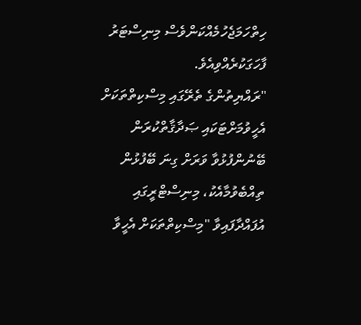ހިތްހަމަޖެހުމެއްކަންވެސް މިނިސްޓަރު ފާހަގަކުރެއްވިއެވެ.
"ރައްޔިތުންގެ ތެރޭގައި މިސްކިތްތަކަށް އެހީވުމަށްޓަކައި ޞަދާޤާތްކުރަން ބޭނުންފުޅުވާ ވަރަށް ގިނަ ބޭފުޅުން ތިއްބެވުމާއެކު، މިނިސްޓްރީގައި އުފައްދާފައިވާ "މިސްކިތްތަކަށް އެހީވާ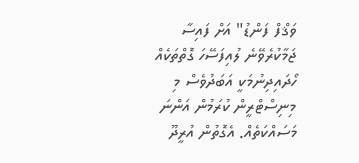ވަޤްފް ފަންޑު" އަށް ފައިސާ ޖަމާކުރެވޭނެ ލުއިފަސޭހަ ގޮތްތަކެއް ހޯދައިދިނުމަކީ އަބަދުވެސް މި މިނިސްޓްރީން ކުރަމުން އަންނަ މަސައްކަތެއް. އެގޮތުން އުރީދޫ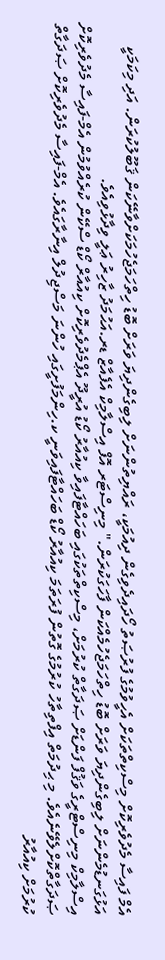އެމް ފައިސާ މެދުވެރިކޮށް މިސްކިތްތަކަށް އެހީވުމުގެ ފުރުޞަތު ހޯދައިދެވިގެން ދިއުމަކީ، ރައްޔިތުންނަށް ލިބިގެންދިޔަ ވަރަށް ބޮޑު ހިތްހަމަޖެހުމަކަށްވާނޭކަން ޤަބޫލުކުރަން. އަދި މިކަމަކީ އަޅުގަނޑުމެންނަށް ލިބިގެންދިޔަ ވަރަށް ބޮޑު ހިތްހަމަޖެހުމެއްކަން ފާހަގަކުރަން." މިނިސްޓަރ އޮފް އިސްލާމިކް އެފެއާޒް ޑރ.އަޙުމަދު ޒާހިރު ޢަލީ ވިދާޅުވިއެވެ.
އިސްލާމިކް މިނިސްޓްރީގެ ވަޤުފް ފަންޑަށް ޞަދަގާތް ކުރުމަށް، މިސްކިތްތަކުގައި ބަހައްޓާފައިވާ ކިއުއާރު ކޯޑު އުރީދޫ އެޕްމެދުވެރިކޮށް ކިއުއާރް ކޯޑް ސްކޭން ކުރެއްވުމުން އެމް-ފައިސާ މެދުވެރިކޮށް ޞަދަގާތްކޮށްލެވޭނެއެވެ. މި ޙިދުމަތް އިފްތިތާހު ކުރުމުގެ ގޮތުން ފުރަތަމަ ކިއުއާރު ކޯޑް ބަހައްޓާފައިވަނީ ކ.ހިންމަފުށީގައި ހުންނަ މަސްޖިދުލް އިނާރާގައެވެ. އެމް-ފައިސާ މެދުވެރިކޮށް ޞަދަގާތް ކުރުމަށް ކިއުއާރު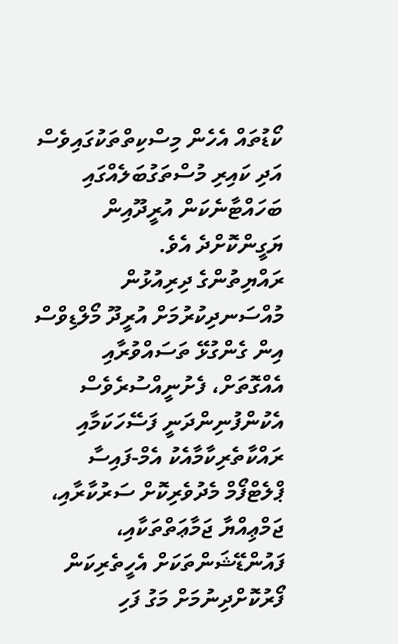ކޯޑުތައް އެހެން މިސްކިތްތަކުގައިވެސް އަދި ކައިރި މުސްތަގުބަލެއްގައި ބަހައްޓާނެކަން އުރީދޫއިން ޔަގީންކޮށްދެ އެވެ.
ރައްޔިތުންގެ ދިރިއުޅުން މުއްސަނދިކުރުމަށް އުރީދޫ މޯލްޑިވްސް އިން ގެންގުޅޭ ތަސައްވުރާއި އެއްގޮތަށް، ފެށުނީއްސުރެވެސް އެކުންފުނިންދަނީ ފަސޭހަކަމާއި ރައްކާތެރިކާމާއެކު އެމް-ފައިސާ ޕްލެޓްފޯމް މެދުވެރިކޮށް ސަރުކާރާއި، ޖަމްޢިއްޔާ ޖަމާޢަތްތަކާއި، ފައުންޑޭޝަންތަކަށް އެހީތެރިކަން ފޯރުކޮށްދިނުމަށް މަގު ފަހި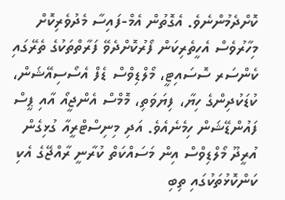ކޮށްދެމުންނެވެ. އެގޮތުން އެމް-ފައިސާ މެދުވެރިކޮށް މިހާރުވެސް އެހީތެރިކަން ފޯރުކޮށްދެވޭ ފަރާތްތަކުގެ ތެރޭގައި ކެންސަރ ސޮސައިޓީ، މޯލްޑިވްސް ޑެފް އެސޯސިއޭޝަން، ކުޑަކުދިންގެ ހިޔާ، ފިޔަވަތި، މޮމްސް އެންޖީއޯ އާއި ޕީސް ފައުންޑޭޝަން ހިމެނެއެވެ. އަދި މިނިސްޓްރީއާ ގުޅިގެން އުރީދޫ މޯލްޑިވްސް އިން މަސައްކަތް ކުރާނީ ރާއްޖޭގެ އެކި ކަންކޮޅުތަކުގައި ތިބި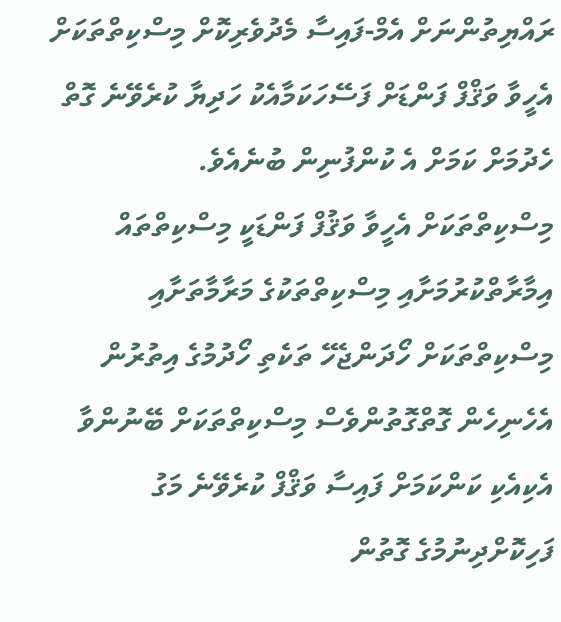ރައްޔިތުންނަށް އެމް-ފައިސާ މެދުވެރިކޮށް މިސްކިތްތަކަށް އެހީވާ ވަޤްފް ފަންޑަށް ފަސޭހަކަމާއެކު ހަދިޔާ ކުރެވޭނެ ގޮތް ހެދުމަށް ކަމަށް އެ ކުންފުނިން ބުނެއެވެ.
މިސްކިތްތަކަށް އެހީވާ ވަޤުފް ފަންޑަކީ މިސްކިތްތައް އިމާރާތްކުރުމަށާއި މިސްކިތްތަކުގެ މަރާމާތަށާއި މިސްކިތްތަކަށް ހޯދަންޖެހޭ ތަކެތި ހޯދުމުގެ އިތުރުން އެހެނިހެން ގޮތްގޮތުންވެސް މިސްކިތްތަކަށް ބޭނުންވާ އެކިއެކި ކަންކަމަށް ފައިސާ ވަޤްފް ކުރެވޭނެ މަގު ފަހިކޮށްދިނުމުގެ ގޮތުން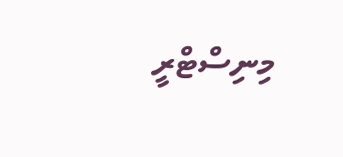މިނިސްޓްރީ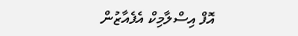އޮފް އިސްލާމިކް އެފެއާޒުން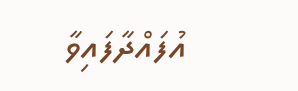އުފައްދާފައިވާ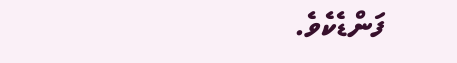ފަންޑެކެވެ.